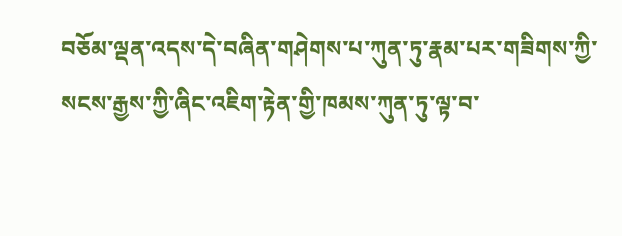བཅོམ་ལྡན་འདས་དེ་བཞིན་གཤེགས་པ་ཀུན་ཏུ་རྣམ་པར་གཟིགས་ཀྱི་སངས་རྒྱས་ཀྱི་ཞིང་འཇིག་རྟེན་གྱི་ཁམས་ཀུན་ཏུ་ལྟ་བ་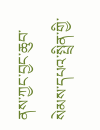ནས་ཀྱང་བྱང་ཆུབ་སེམས་དཔའ་སྤྲིན་གྱི་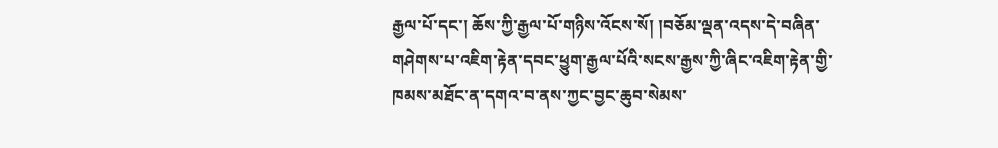རྒྱལ་པོ་དང་། ཆོས་ཀྱི་རྒྱལ་པོ་གཉིས་འོངས་སོ། །བཅོམ་ལྡན་འདས་དེ་བཞིན་གཤེགས་པ་འཇིག་རྟེན་དབང་ཕྱུག་རྒྱལ་པོའི་སངས་རྒྱས་ཀྱི་ཞིང་འཇིག་རྟེན་གྱི་ཁམས་མཐོང་ན་དགའ་བ་ནས་ཀྱང་བྱང་ཆུབ་སེམས་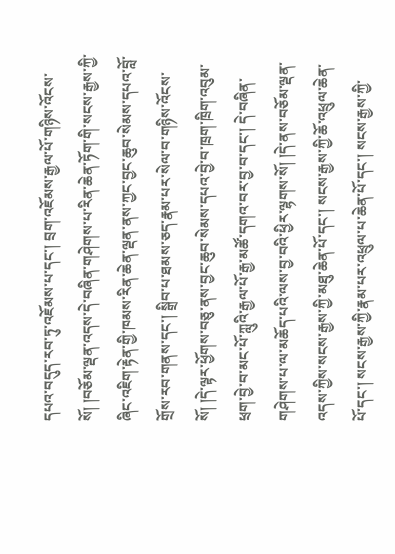དཔའ་བདུད་རབ་ཏུ་འཇོམས་པ་དང་། བྲག་འཇོམས་རྒྱལ་པོ་གཉིས་འོངས་སོ། །བཅོམ་ལྡན་འདས་དེ་བཞིན་གཤེགས་པ་རིན་ཆེན་ཏོག་གི་སངས་རྒྱས་ཀྱི་ཞིང་འཇིག་རྟེན་གྱི་ཁམས་རིན་ཆེན་ལྡན་ནས་ཀྱང་བྱང་ཆུབ་སེམས་དཔའ་བློ་གྲོས་རབ་གནས་དང་། སྒྲིབ་པ་ཐམས་ཅད་རྣམ་པར་སེལ་བ་གཉིས་འོངས་སོ། །དེ་ལྟར་ཕྱོགས་བཅུ་ནས་བྱང་ཆུབ་སེམས་དཔའ་བྱེ་བ་ཁྲག་ཁྲིག་འབུམ་ཕྲག་བྱེ་བ་མང་པོ་ཀླུའི་རྒྱལ་པོ་རྒྱ་མཚོ་དགའ་བར་བྱ་བ་དང་། དེ་བཞིན་གཤེགས་པ་ལ་མཆོད་པའི་ལས་བྱ་བའི་ཕྱིར་ལྷགས་སོ། །དེ་ནས་བཅོམ་ལྡན་འདས་ཀྱིས་སངས་རྒྱས་ཀྱི་མཐུ་ཆེན་པོ་དང་། སངས་རྒྱས་ཀྱི་ཆོ་འཕྲུལ་ཆེན་པོ་དང་། སངས་རྒྱས་ཀྱི་རྣམ་པར་འཕྲུལ་པ་ཆེན་པོ་དང་། སངས་རྒྱས་ཀྱི་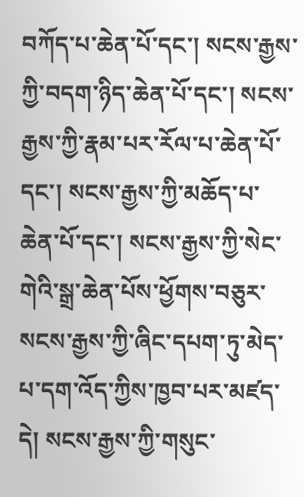བཀོད་པ་ཆེན་པོ་དང་། སངས་རྒྱས་ཀྱི་བདག་ཉིད་ཆེན་པོ་དང་། སངས་རྒྱས་ཀྱི་རྣམ་པར་རོལ་པ་ཆེན་པོ་དང་། སངས་རྒྱས་ཀྱི་མཆོད་པ་ཆེན་པོ་དང་། སངས་རྒྱས་ཀྱི་སེང་གེའི་སྒྲ་ཆེན་པོས་ཕྱོགས་བཅུར་སངས་རྒྱས་ཀྱི་ཞིང་དཔག་ཏུ་མེད་པ་དག་འོད་ཀྱིས་ཁྱབ་པར་མཛད་དེ། སངས་རྒྱས་ཀྱི་གསུང་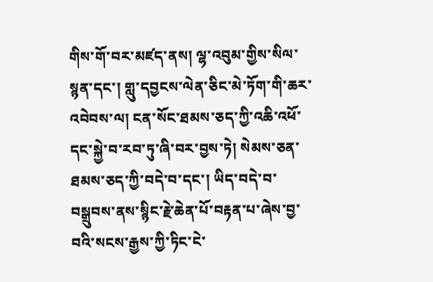གིས་གོ་བར་མཛད་ནས། ལྷ་འབུམ་གྱིས་སིལ་སྙན་དང་། གླུ་དབྱངས་ལེན་ཅིང་མེ་ཏོག་གི་ཆར་འབེབས་ལ། ངན་སོང་ཐམས་ཅད་ཀྱི་འཆི་འཕོ་དང་སྐྱེ་བ་རབ་ཏུ་ཞི་བར་བྱས་ཏེ། སེམས་ཅན་ཐམས་ཅད་ཀྱི་བདེ་བ་དང་། ཡིད་བདེ་བ་བསྒྲུབས་ནས་སྙིང་རྗེ་ཆེན་པོ་བརྟན་པ་ཞེས་བྱ་བའི་སངས་རྒྱས་ཀྱི་ཏིང་ངེ་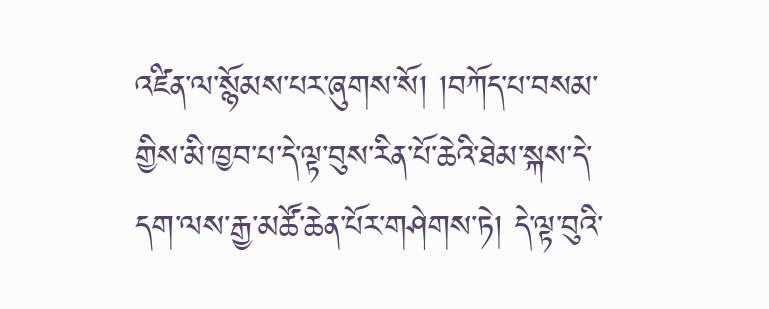འཛིན་ལ་སྙོམས་པར་ཞུགས་སོ། །བཀོད་པ་བསམ་གྱིས་མི་ཁྱབ་པ་དེ་ལྟ་བུས་རིན་པོ་ཆེའི་ཐེམ་སྐས་དེ་དག་ལས་རྒྱ་མཚོ་ཆེན་པོར་གཤེགས་ཏེ། དེ་ལྟ་བུའི་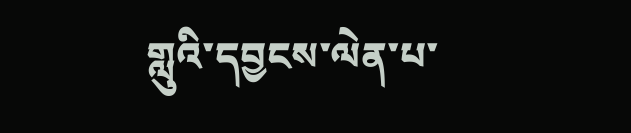གླུའི་དབྱངས་ལེན་པ་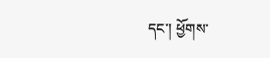དང་། ཕྱོགས་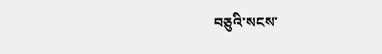བཅུའི་སངས་